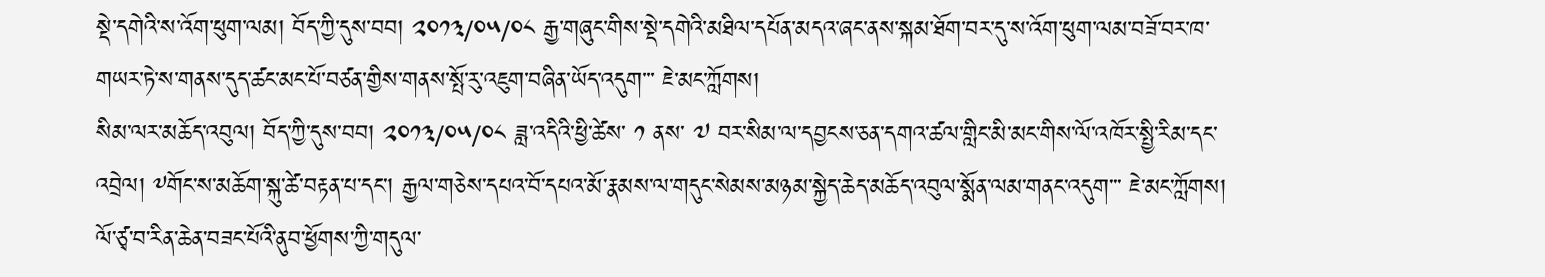སྡེ་དགེའི་ས་འོག་ཕུག་ལམ། བོད་ཀྱི་དུས་བབ། ༢༠༡༣/༠༥/༠༨ རྒྱ་གཞུང་གིས་སྡེ་དགེའི་མཐིལ་དཔོན་མདའ་ཞང་ནས་སྐམ་ཐོག་བར་དུ་ས་འོག་ཕུག་ལམ་བཟོ་བར་ཁ་གཡར་ཏེ་ས་གནས་དུད་ཚང་མང་པོ་བཙན་གྱིས་གནས་སྤོ་རུ་འཇུག་བཞིན་ཡོད་འདུག་་་ ཇེ་མང་ཀློགས།
སིམ་ལར་མཆོད་འབུལ། བོད་ཀྱི་དུས་བབ། ༢༠༡༣/༠༥/༠༨ ཟླ་འདིའི་ཕྱི་ཚེས་ ༡ ནས་ ༧ བར་སིམ་ལ་དབྱངས་ཅན་དགའ་ཚལ་གླིང་མི་མང་གིས་ལོ་འཁོར་སྤྱི་རིམ་དང་འབྲེལ། ༸གོང་ས་མཆོག་སྐུ་ཚེ་བརྟན་པ་དང་། རྒྱལ་གཅེས་དཔའ་བོ་དཔའ་མོ་རྣམས་ལ་གདུང་སེམས་མཉམ་སྐྱེད་ཆེད་མཆོད་འབུལ་སྨོན་ལམ་གནང་འདུག་་་ ཇེ་མང་ཀློགས།
ལོ་ཙྭ་བ་རིན་ཆེན་བཟང་པོའི་ནུབ་ཕྱོགས་ཀྱི་གདུལ་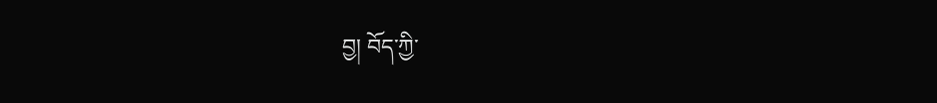བྱ། བོད་ཀྱི་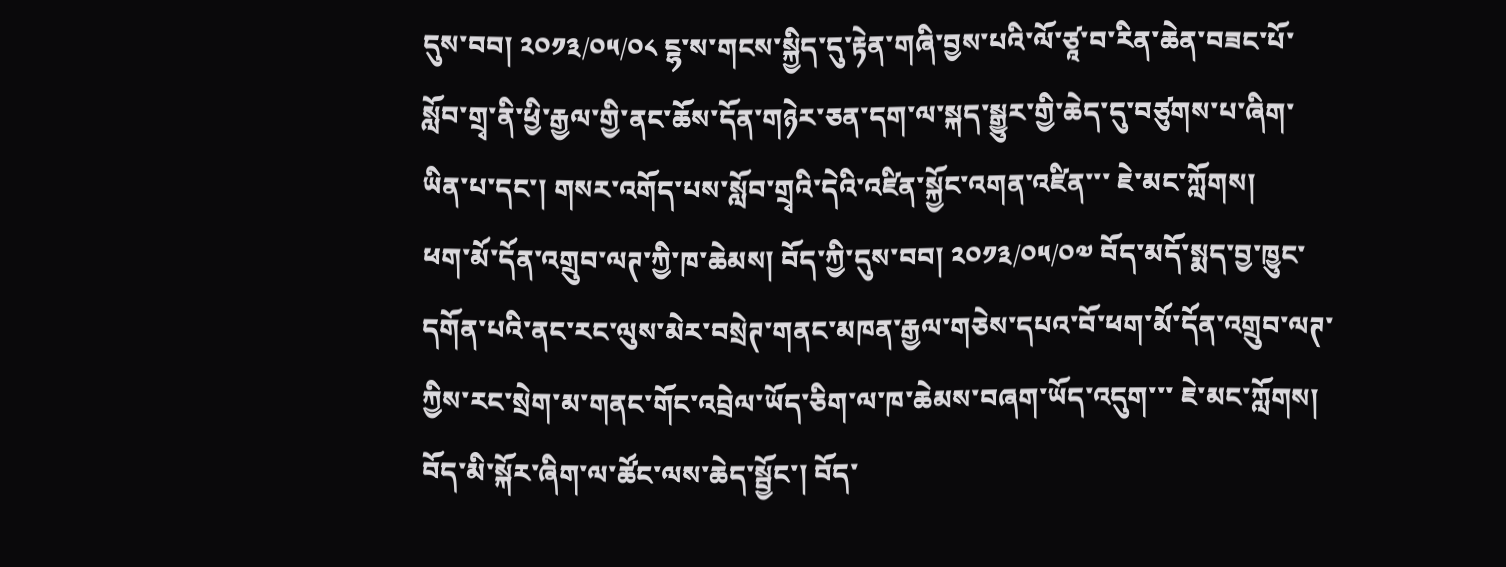དུས་བབ། ༢༠༡༣/༠༥/༠༨ ངྷ་ས་གངས་སྐྱིད་དུ་རྟེན་གཞི་བྱས་པའི་ལོ་ཙཱ་བ་རིན་ཆེན་བཟང་པོ་སློབ་གྲྭ་ནི་ཕྱི་རྒྱལ་གྱི་ནང་ཆོས་དོན་གཉེར་ཅན་དག་ལ་སྐད་སྒྱུར་གྱི་ཆེད་དུ་བཙུགས་པ་ཞིག་ཡིན་པ་དང་། གསར་འགོད་པས་སློབ་གྲྭའི་དེའི་འཛིན་སྐྱོང་འགན་འཛིན་་་ ཇེ་མང་ཀློགས།
ཕག་མོ་དོན་འགྲུབ་ལཊ་ཀྱི་ཁ་ཆེམས། བོད་ཀྱི་དུས་བབ། ༢༠༡༣/༠༥/༠༧ བོད་མདོ་སྨད་བྱ་ཁྱུང་དགོན་པའི་ནང་རང་ལུས་མེར་བསྲེཊ་གནང་མཁན་རྒྱལ་གཅེས་དཔའ་བོ་ཕག་མོ་དོན་འགྲུབ་ལཊ་ཀྱིས་རང་སྲེག་མ་གནང་གོང་འབྲེལ་ཡོད་ཅིག་ལ་ཁ་ཆེམས་བཞག་ཡོད་འདུག་་་ ཇེ་མང་ཀློགས།
བོད་མི་སྐོར་ཞིག་ལ་ཚོང་ལས་ཆེད་སྦྱོང་། བོད་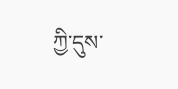ཀྱི་དུས་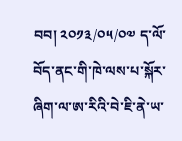བབ། ༢༠༡༣/༠༥/༠༧ ད་ལོ་བོད་ནང་གི་ཁེ་ལས་པ་སྐོར་ཞིག་ལ་ཨ་རིའི་བེ་ཇི་ནེ་ཡ་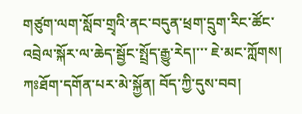གཙུག་ལག་སློབ་གྲྭའི་ནང་བདུན་ཕྲག་དྲུག་རིང་ཚོང་འབྲེལ་སྐོར་ལ་ཆེད་སྦྱོང་སྤྲོད་རྒྱུ་རེད།་་་ ཇེ་མང་ཀློགས།
ཀཿཐོག་དགོན་པར་མེ་སྐྱོན། བོད་ཀྱི་དུས་བབ།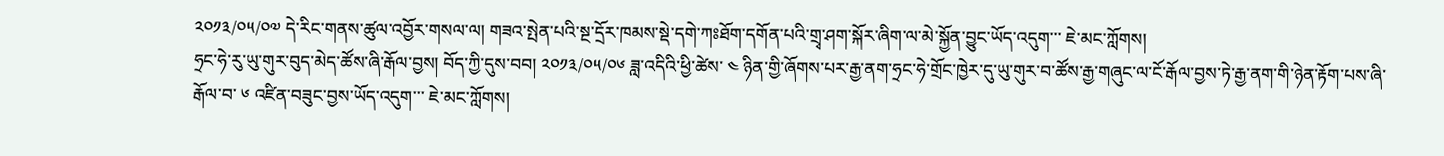༢༠༡༣/༠༥/༠༧ དེ་རིང་གནས་ཚུལ་འབྱོར་གསལ་ལ། གཟའ་སྤེན་པའི་སྔ་དྲོར་ཁམས་སྡེ་དགེ་ཀཿཐོག་དགོན་པའི་གྲྭ་ཤག་སྐོར་ཞིག་ལ་མེ་སྐྱོན་བྱུང་ཡོད་འདུག་་་ ཇེ་མང་ཀློགས།
ཧྲང་ཧེ་རུ་ཡུ་གུར་བུད་མེད་ཚོས་ཞི་རྒོལ་བྱས། བོད་ཀྱི་དུས་བབ། ༢༠༡༣/༠༥/༠༦ ཟླ་འདིའི་ཕྱི་ཚེས་ ༤ ཉིན་གྱི་ཞོགས་པར་རྒྱ་ནག་ཧྲང་ཧེ་གྲོང་ཁྱེར་དུ་ཡུ་གུར་བ་ཚོས་རྒྱ་གཞུང་ལ་ངོ་རྒོལ་བྱས་ཏེ་རྒྱ་ནག་གི་ཉེན་རྟོག་པས་ཞི་རྒོལ་བ་ ༦ འཛིན་བཟུང་བྱས་ཡོད་འདུག་་་ ཇེ་མང་ཀློགས།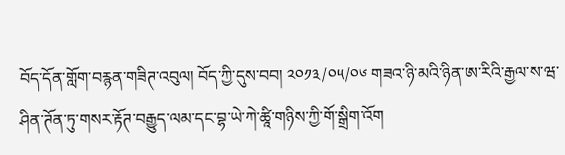བོད་དོན་གློག་བརྙན་གཟིཊ་འབུལ། བོད་ཀྱི་དུས་བབ། ༢༠༡༣/༠༥/༠༦ གཟའ་ཉི་མའི་ཉིན་ཨ་རིའི་རྒྱལ་ས་ཝ་ཤིན་ཊོན་ཏུ་གསར་རྟོཊ་བརྒྱུད་ལམ་དང་བྷ་ཡེ་ཀེ་ཚཱི་གཉིས་ཀྱི་གོ་སྒྲིག་འོག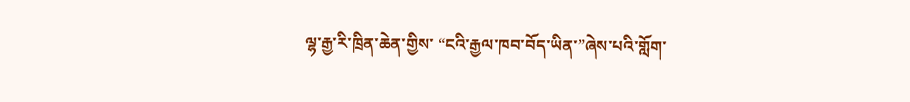ལྷ་རྒྱ་རི་ཁྲིན་ཆེན་གྱིས་ “ངའི་རྒྱལ་ཁབ་བོད་ཡིན་”ཞེས་པའི་གློག་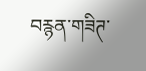བརྙན་གཟིཊ་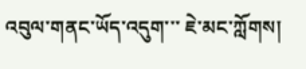འབུལ་གནང་ཡོད་འདུག་་་ ཇེ་མང་ཀློགས།